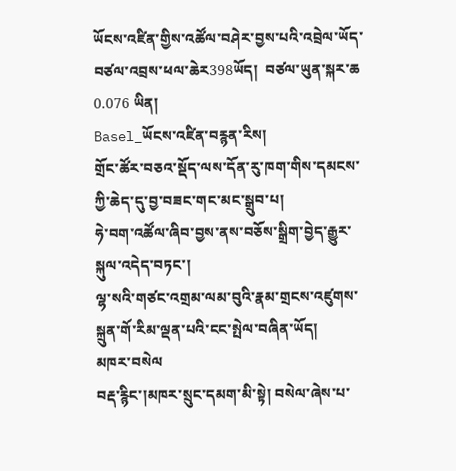ཡོངས་འཛིན་གྱིས་འཚོལ་བཤེར་བྱས་པའི་འབྲེལ་ཡོད་བཙལ་འབྲས་ཕལ་ཆེར398ཡོད།  བཙལ་ཡུན་སྐར་ཆ 0.076 ཡིན།
Basel_ཡོངས་འཛིན་བརྙན་རིས།
གྲོང་ཚོར་བཅའ་སྡོད་ལས་དོན་རུ་ཁག་གིས་དམངས་ཀྱི་ཆེད་དུ་བྱ་བཟང་གང་མང་སྒྲུབ་པ།
ཧེ་བག་འཚོལ་ཞིབ་བྱས་ནས་བཅོས་སྒྲིག་བྱེད་རྒྱུར་སྐུལ་འདེད་བཏང་།
ལྷ་སའི་གཙང་འགྲམ་ལམ་བུའི་རྣམ་གྲངས་འཛུགས་སྐྲུན་གོ་རིམ་ལྡན་པའི་ངང་སྤེལ་བཞིན་ཡོད།
མཁར་བསེལ
བརྡ་རྙིང་།མཁར་སྲུང་དམག་མི་སྟེ། བསེལ་ཞེས་པ་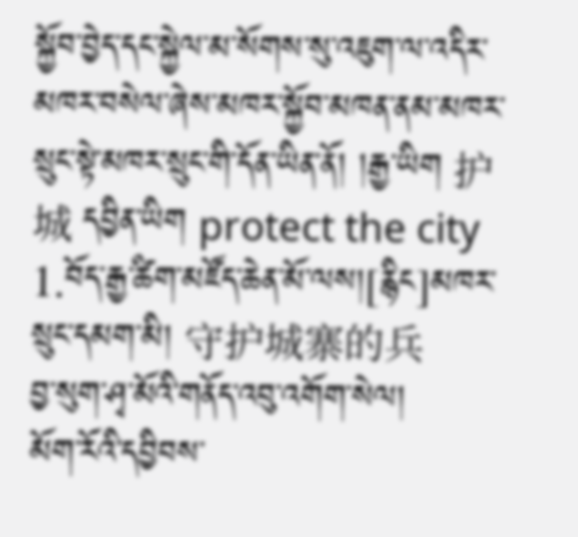སྐྱོབ་བྱེད་དང་སྐྱེལ་མ་སོགས་སུ་འཇུག་ལ་འདིར་མཁར་བསེལ་ཞེས་མཁར་སྐྱོབ་མཁན་ནམ་མཁར་སྲུང་སྟེ་མཁར་སྲུང་གི་དོན་ཡིན་ནོ། །རྒྱ་ཡིག 护城 དབྱིན་ཡིག protect the city 1.བོད་རྒྱ་ཚིག་མཛོད་ཆེན་མོ་ལས།[རྙིང]མཁར་སྲུང་དམག་མི། 守护城寨的兵
བྱ་སུག་ཤྭ་མོའི་གནོད་འབུ་འགོག་སེལ།
མོག་རོའི་དབྱིབས་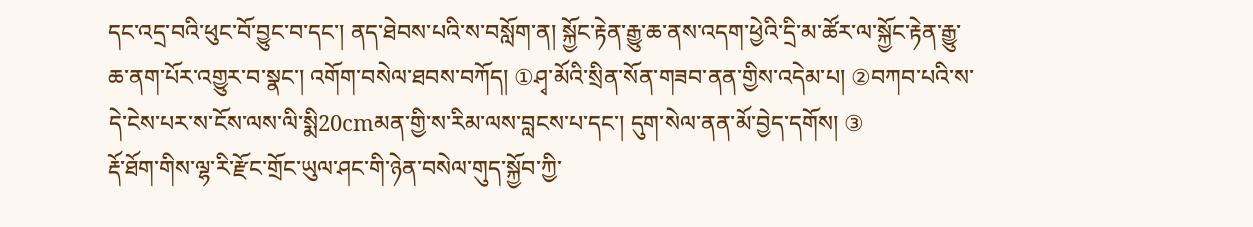དང་འདྲ་བའི་ཕུང་བོ་བྱུང་བ་དང་། ནད་ཐེབས་པའི་ས་བསློག་ན། སྐྱོང་རྟེན་རྒྱུ་ཆ་ནས་འདག་ཕྱེའི་དྲི་མ་ཚོར་ལ་སྐྱོང་རྟེན་རྒྱུ་ཆ་ནག་པོར་འགྱུར་བ་སྣང་། འགོག་བསེལ་ཐབས་བཀོད། ①ཤྭ་མོའི་སྲིན་སོན་གཟབ་ནན་གྱིས་འདེམ་པ། ②བཀབ་པའི་ས་དེ་ངེས་པར་ས་ངོས་ལས་ལི་སྨི20cmམན་གྱི་ས་རིམ་ལས་བླངས་པ་དང་། དུག་སེལ་ནན་མོ་བྱེད་དགོས། ③
རྡོ་ཐོག་གིས་ལྷ་རི་རྫོང་གྲོང་ཡུལ་ཤང་གི་ཉེན་བསེལ་གུད་སྐྱོབ་ཀྱི་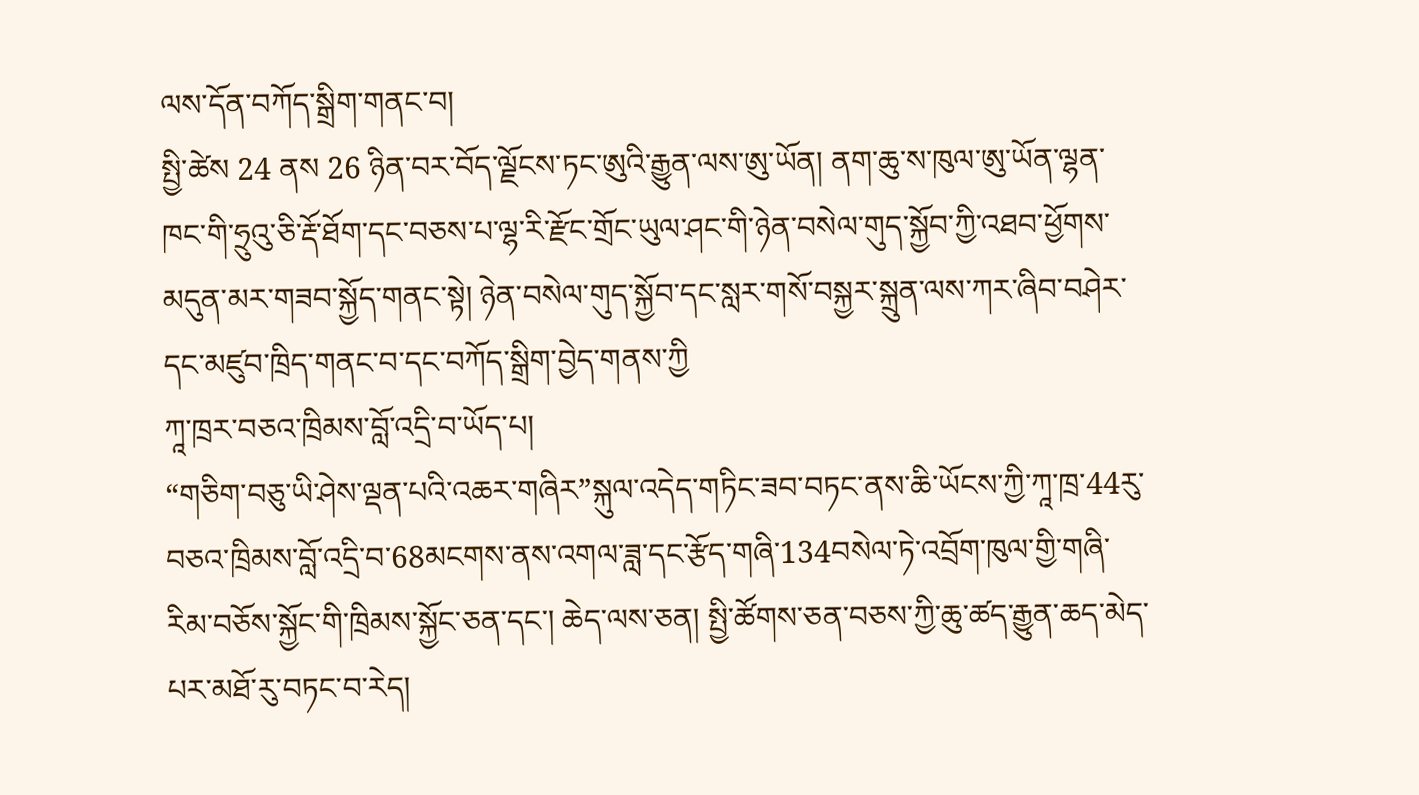ལས་དོན་བཀོད་སྒྲིག་གནང་བ།
སྤྱི་ཚེས 24 ནས 26 ཉིན་བར་བོད་ལྗོངས་ཏང་ཨུའི་རྒྱུན་ལས་ཨུ་ཡོན། ནག་ཆུ་ས་ཁུལ་ཨུ་ཡོན་ལྷན་ཁང་གི་ཧྲུའུ་ཅི་རྡོ་ཐོག་དང་བཅས་པ་ལྷ་རི་རྫོང་གྲོང་ཡུལ་ཤང་གི་ཉེན་བསེལ་གུད་སྐྱོབ་ཀྱི་འཐབ་ཕྱོགས་མདུན་མར་གཟབ་སྐྱོད་གནང་སྟེ། ཉེན་བསེལ་གུད་སྐྱོབ་དང་སླར་གསོ་བསྐྱར་སྐྲུན་ལས་ཀར་ཞིབ་བཤེར་དང་མཛུབ་ཁྲིད་གནང་བ་དང་བཀོད་སྒྲིག་བྱེད་གནས་ཀྱི
ཀཱ་ཁྲར་བཅའ་ཁྲིམས་བློ་འདྲི་བ་ཡོད་པ།
“གཅིག་བཅུ་ཡི་ཤེས་ལྡན་པའི་འཆར་གཞིར”སྐུལ་འདེད་གཏིང་ཟབ་བཏང་ནས་ཆི་ཡོངས་ཀྱི་ཀཱ་ཁྲ་44རུ་བཅའ་ཁྲིམས་བློ་འདྲི་བ་68མངགས་ནས་འགལ་ཟླ་དང་རྩོད་གཞི་134བསེལ་ཏེ་འབྲོག་ཁུལ་གྱི་གཞི་རིམ་བཅོས་སྐྱོང་གི་ཁྲིམས་སྐྱོང་ཅན་དང་། ཆེད་ལས་ཅན། སྤྱི་ཚོགས་ཅན་བཅས་ཀྱི་ཆུ་ཚད་རྒྱུན་ཆད་མེད་པར་མཐོ་རུ་བཏང་བ་རེད།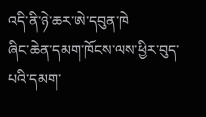འདི་ནི་ཉེ་ཆར་ཨེ་དབུན་ཁེ
ཞིང་ཆེན་དམག་ཁོངས་ལས་ཕྱིར་བུད་པའི་དམག་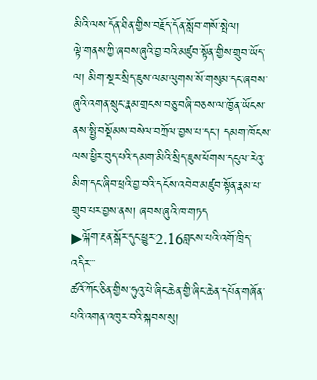མིའི་ལས་དོན་ཐིན་གྱིས་བརྗོད་དོན་སློབ་གསོ་སྤེལ།
ལྟེ་གནས་ཀྱི་ཞབས་ཞུའི་བྱ་བའི་མཛུབ་སྟོན་གྱིས་གྲུབ་ཡོད་ལ། མིག་སྔར་སྲིད་ཇུས་ལམ་ལུགས་སོ་གསུམ་དང་ཞབས་ཞུའི་འགན་སྲུང་རྣམ་གྲངས་བཅུ་བཞི་བཅས་ལ་ཁྱོན་ཡོངས་ནས་སྤྱི་བསྡོམས་བསེལ་བཀྲོལ་བྱས་པ་དང་། དམག་ཁོངས་ལས་ཕྱིར་བུད་པའི་དམག་མིའི་སྲིད་ཇུས་ཕོགས་དངུལ་རེའུ་མིག་དང་ཞིབ་ཕྲའི་བྱ་བའི་དངོས་འབེབ་མཛུབ་སྟོན་རྣམ་པ་གྲུབ་པར་བྱས་ནས། ཞབས་ཞུའི་ཁ་གཏད
▶ལྐོག་རྔན་སྒོར་དུང་ཕྱུར་2.16བླངས་པའི་འགོ་ཁྲིད་འདིར་་་
ཚའོ་ཀོང་ཅིན་གྱིས་ཧུའུ་པེ་ཞིང་ཆེན་གྱི་ཞིང་ཆེན་དཔོན་གཞོན་པའི་འགན་འཁུར་བའི་སྐབས་སུ།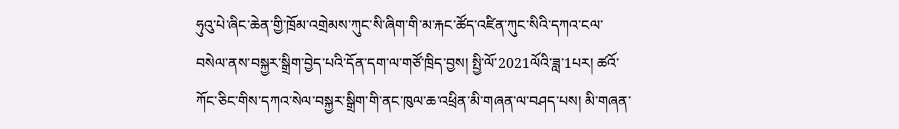ཧུའུ་པེ་ཞིང་ཆེན་གྱི་ཁྲོམ་འགྲེམས་ཀུང་སི་ཞིག་གི་མ་རྐང་ཚོད་འཛིན་ཀུང་སིའི་དཀའ་ངལ་བསེལ་ནས་བསྐྱར་སྒྲིག་བྱེད་པའི་དོན་དག་ལ་གཙོ་ཁྲིད་བྱས། སྤྱི་ལོ་2021ལོའི་ཟླ་1པར། ཚའོ་ཀོང་ཅིང་གིས་དཀའ་སེལ་བསྐྱར་སྒྲིག་གི་ནང་ཁུལ་ཆ་འཕྲིན་མི་གཞན་ལ་བཤད་པས། མི་གཞན་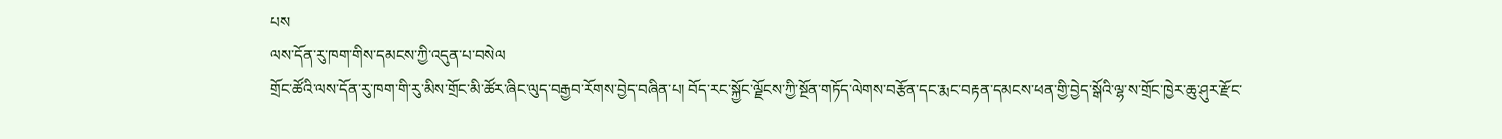པས
ལས་དོན་རུ་ཁག་གིས་དམངས་ཀྱི་འདུན་པ་བསེལ
གྲོང་ཚོའི་ལས་དོན་རུ་ཁག་གི་རུ་མིས་གྲོང་མི་ཚོར་ཞིང་ལུད་བརྒྱབ་རོགས་བྱེད་བཞིན་པ། བོད་རང་སྐྱོང་ལྗོངས་ཀྱི་སྔོན་གཏོད་ལེགས་བརྩོན་དང་རྨང་བརྟན་དམངས་ཕན་གྱི་བྱེད་སྒོའི་ལྷ་ས་གྲོང་ཁྱེར་ཆུ་ཤུར་རྫོང་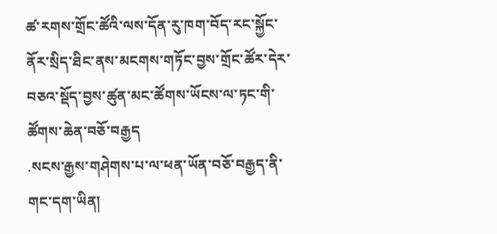ཚ་རགས་གྲོང་ཚོའི་ལས་དོན་རུ་ཁག་བོད་རང་སྐྱོང་ནོར་སྲིད་ཐིང་ནས་མངགས་གཏོང་བྱས་གྲོང་ཚོར་དེར་བཅའ་སྡོད་བྱས་ཚུན་མང་ཚོགས་ཡོངས་ལ་ཏང་གི་ཚོགས་ཆེན་བཅོ་བརྒྱད
.སངས་རྒྱས་གཤེགས་པ་ལ་ཕན་ཡོན་བཅོ་བརྒྱད་ནི་གང་དག་ཡིན།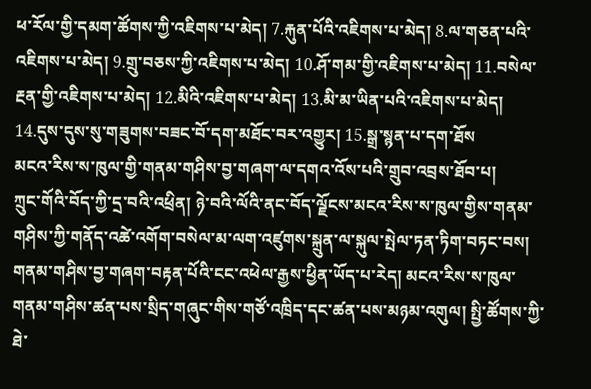ཕ་རོལ་གྱི་དམག་ཚོགས་ཀྱི་འཇིགས་པ་མེད། 7.རྐུན་པོའི་འཇིགས་པ་མེད། 8.ལ་གཅན་པའི་འཇིགས་པ་མེད། 9.གྲུ་བཅས་ཀྱི་འཇིགས་པ་མེད། 10.ཤོ་གམ་གྱི་འཇིགས་པ་མེད། 11.བསེལ་རྔན་གྱི་འཇིགས་པ་མེད། 12.མིའི་འཇིགས་པ་མེད། 13.མི་མ་ཡིན་པའི་འཇིགས་པ་མེད། 14.དུས་དུས་སུ་གཟུགས་བཟང་བོ་དག་མཐོང་བར་འགྱུར། 15.སྒྲ་སྙན་པ་དག་ཐོས
མངའ་རིས་ས་ཁུལ་གྱི་གནམ་གཤིས་བྱ་གཞག་ལ་དགའ་འོས་པའི་གྲུབ་འབྲས་ཐོབ་པ།
ཀྲུང་གོའི་བོད་ཀྱི་དྲ་བའི་འཕྲིན། ཉེ་བའི་ལོའི་ནང་བོད་ལྗོངས་མངའ་རིས་ས་ཁུལ་གྱིས་གནམ་གཤིས་ཀྱི་གནོད་འཚེ་འགོག་བསེལ་མ་ལག་འཛུགས་སྐྲུན་ལ་སྐུལ་སྤེལ་ཏན་ཏིག་བཏང་བས། གནམ་གཤིས་བྱ་གཞག་བརྟན་པོའི་ངང་འཕེལ་རྒྱས་ཕྱིན་ཡོད་པ་རེད། མངའ་རིས་ས་ཁུལ་གནམ་གཤིས་ཚན་པས་སྲིད་གཞུང་གིས་གཙོ་འཁྲིད་དང་ཚན་པས་མཉམ་འགུལ། སྤྱི་ཚོགས་ཀྱི་ཐེ་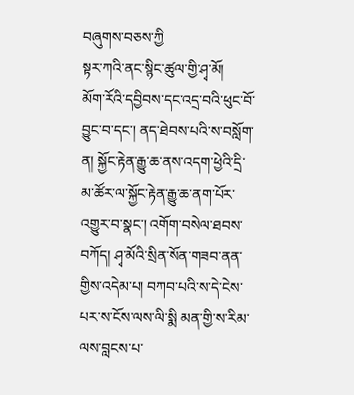བཞུགས་བཅས་ཀྱི
སྟར་ཀའི་ནང་སྙིང་ཚུལ་གྱི་ཤྭ་མོ།
མོག་རོའི་དབྱིབས་དང་འདྲ་བའི་ཕུང་བོ་བྱུང་བ་དང་། ནད་ཐེབས་པའི་ས་བསློག་ན། སྐྱོང་རྟེན་རྒྱུ་ཆ་ནས་འདག་ཕྱེའི་དྲི་མ་ཚོར་ལ་སྐྱོང་རྟེན་རྒྱུ་ཆ་ནག་པོར་འགྱུར་བ་སྣང་། འགོག་བསེལ་ཐབས་བཀོད། ཤྭ་མོའི་སྲིན་སོན་གཟབ་ནན་གྱིས་འདེམ་པ། བཀབ་པའི་ས་དེ་ངེས་པར་ས་ངོས་ལས་ལི་སྨི མན་གྱི་ས་རིམ་ལས་བླངས་པ་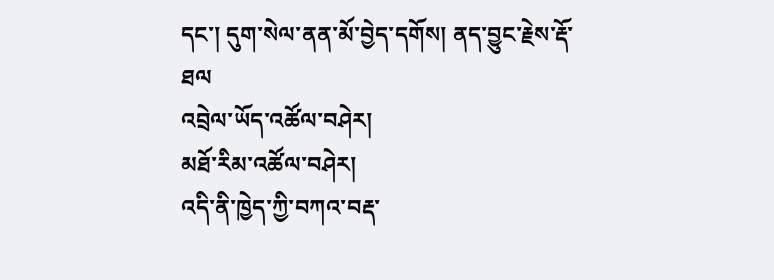དང་། དུག་སེལ་ནན་མོ་བྱེད་དགོས། ནད་བྱུང་རྗེས་རྡོ་ཐལ
འབྲེལ་ཡོད་འཚོལ་བཤེར།
མཐོ་རིམ་འཚོལ་བཤེར།
འདི་ནི་ཁྱེད་ཀྱི་བཀའ་བརྡ་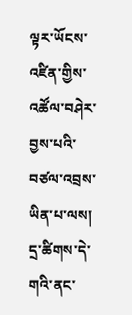ལྟར་ཡོངས་འཛིན་གྱིས་འཚོལ་བཤེར་བྱས་པའི་བཙལ་འབྲས་ཡིན་པ་ལས། དྲ་ཚིགས་དེ་གའི་ནང་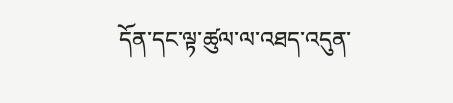དོན་དང་ལྟ་ཚུལ་ལ་འཐད་འདུན་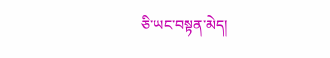ཅི་ཡང་བསྟན་མེད།